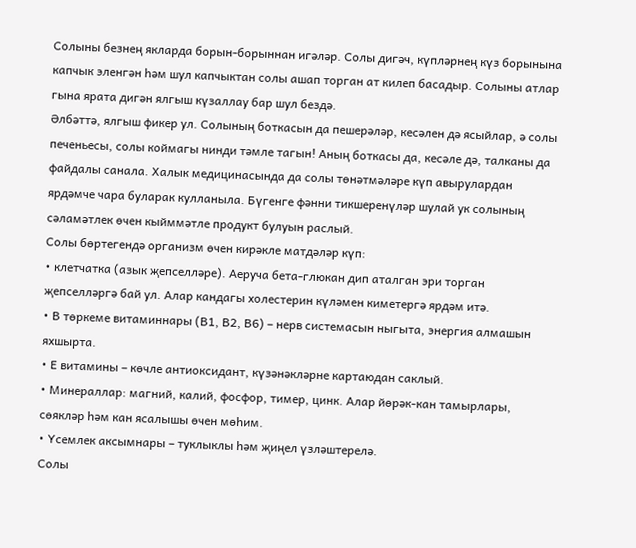Солыны безнең якларда борын-борыннан игәләр. Солы дигәч, күпләрнең күз борынына капчык эленгән һәм шул капчыктан солы ашап торган ат килеп басадыр. Солыны атлар гына ярата дигән ялгыш күзаллау бар шул бездә.
Әлбәттә, ялгыш фикер ул. Солының боткасын да пешерәләр, кесәлен дә ясыйлар, ә солы печеньесы, солы коймагы нинди тәмле тагын! Аның боткасы да, кесәле дә, талканы да файдалы санала. Халык медицинасында да солы төнәтмәләре күп авырулардан ярдәмче чара буларак кулланыла. Бүгенге фәнни тикшеренүләр шулай ук солының сәламәтлек өчен кыйммәтле продукт булуын раслый.
Солы бөртегендә организм өчен кирәкле матдәләр күп:
• клетчатка (азык җепселләре). Аеруча бета-глюкан дип аталган эри торган җепселләргә бай ул. Алар кандагы холестерин күләмен киметергә ярдәм итә.
• В төркеме витаминнары (В1, В2, В6) – нерв системасын ныгыта, энергия алмашын яхшырта.
• Е витамины – көчле антиоксидант, күзәнәкләрне картаюдан саклый.
• Минераллар: магний, калий, фосфор, тимер, цинк. Алар йөрәк-кан тамырлары, сөякләр һәм кан ясалышы өчен мөһим.
• Үсемлек аксымнары – туклыклы һәм җиңел үзләштерелә.
Солы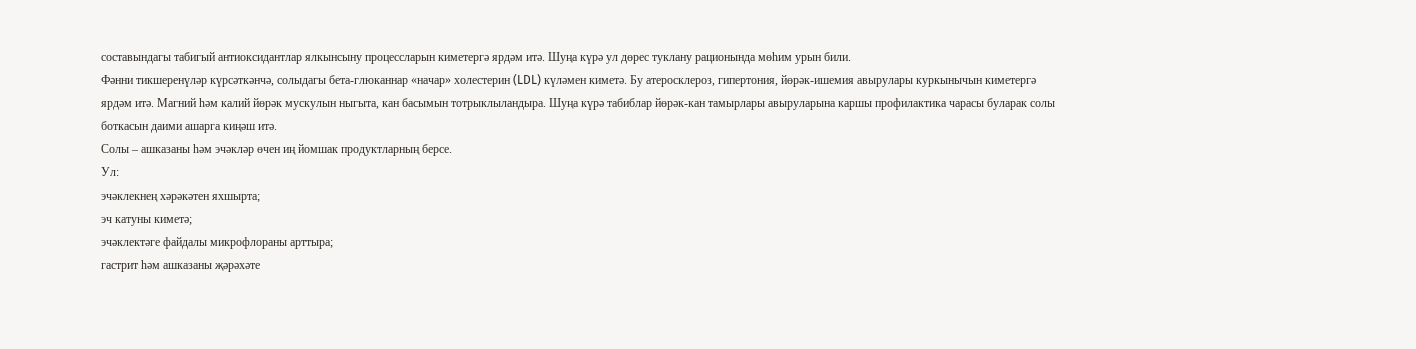составындагы табигый антиоксидантлар ялкынсыну процессларын киметергә ярдәм итә. Шуңа күрә ул дөрес туклану рационында мөһим урын били.
Фәнни тикшеренүләр күрсәткәнчә, солыдагы бета-глюканнар «начар» холестерин (LDL) күләмен киметә. Бу атеросклероз, гипертония, йөрәк-ишемия авырулары куркынычын киметергә ярдәм итә. Магний һәм калий йөрәк мускулын ныгыта, кан басымын тотрыклыландыра. Шуңа күрә табиблар йөрәк-кан тамырлары авыруларына каршы профилактика чарасы буларак солы боткасын даими ашарга киңәш итә.
Солы – ашказаны һәм эчәкләр өчен иң йомшак продуктларның берсе.
Ул:
эчәклекнең хәрәкәтен яхшырта;
эч катуны киметә;
эчәклектәге файдалы микрофлораны арттыра;
гастрит һәм ашказаны җәрәхәте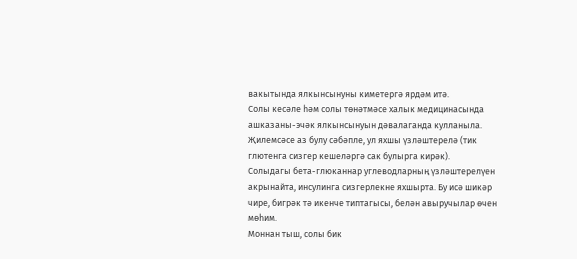вакытында ялкынсынуны киметергә ярдәм итә.
Солы кесәле һәм солы төнәтмәсе халык медицинасында ашказаны-эчәк ялкынсынуын дәвалаганда кулланыла. Җилемсәсе аз булу сәбәпле, ул яхшы үзләштерелә (тик глютенга сизгер кешеләргә сак булырга кирәк).
Солыдагы бета-глюканнар углеводларның үзләштерелүен акрынайта, инсулинга сизгерлекне яхшырта. Бу исә шикәр чире, бигрәк тә икенче типтагысы, белән авыручылар өчен мөһим.
Моннан тыш, солы бик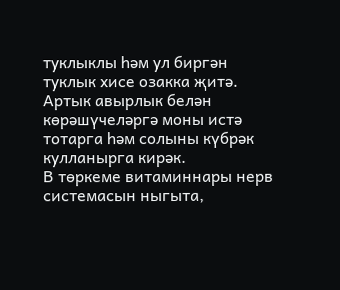туклыклы һәм ул биргән туклык хисе озакка җитә. Артык авырлык белән көрәшүчеләргә моны истә тотарга һәм солыны күбрәк кулланырга кирәк.
В төркеме витаминнары нерв системасын ныгыта,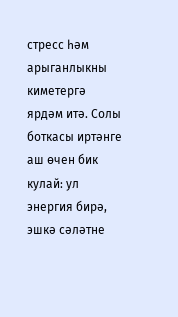стресс һәм арыганлыкны киметергә ярдәм итә. Солы боткасы иртәнге аш өчен бик кулай: ул энергия бирә, эшкә сәләтне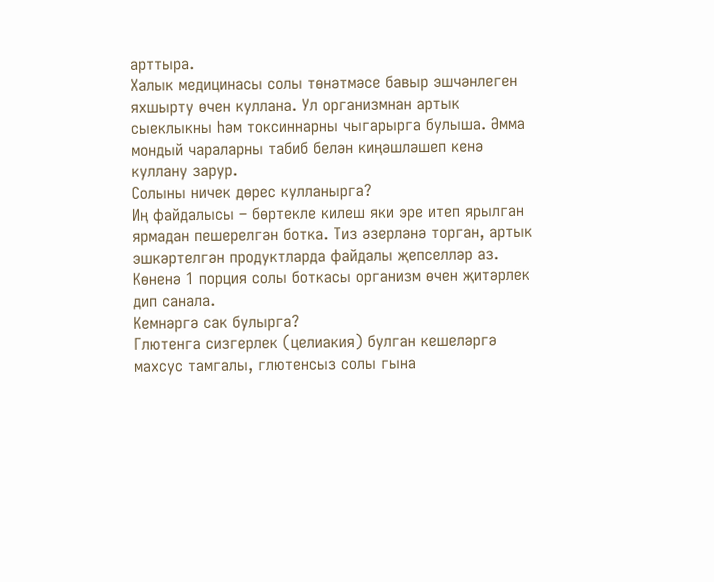арттыра.
Халык медицинасы солы төнәтмәсе бавыр эшчәнлеген яхшырту өчен куллана. Ул организмнан артык сыеклыкны һәм токсиннарны чыгарырга булыша. Әмма мондый чараларны табиб белән киңәшләшеп кенә куллану зарур.
Солыны ничек дөрес кулланырга?
Иң файдалысы – бөртекле килеш яки эре итеп ярылган ярмадан пешерелгән ботка. Тиз әзерләнә торган, артык эшкәртелгән продуктларда файдалы җепселләр аз.
Көненә 1 порция солы боткасы организм өчен җитәрлек дип санала.
Кемнәргә сак булырга?
Глютенга сизгерлек (целиакия) булган кешеләргә махсус тамгалы, глютенсыз солы гына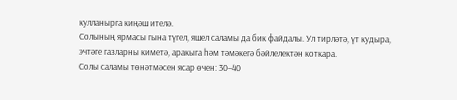кулланырга киңәш ителә.
Солының ярмасы гына түгел, яшел саламы да бик файдалы. Ул тирләтә, үт кудыра, эчтәге газларны киметә, аракыга һәм тәмәкегә бәйлелектән коткара.
Солы саламы төнәтмәсен ясар өчен: 30–40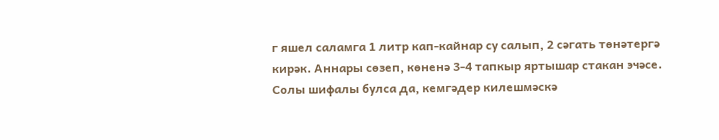г яшел саламга 1 литр кап-кайнар су салып, 2 сәгать төнәтергә кирәк. Аннары сөзеп, көненә 3-4 тапкыр яртышар стакан эчәсе.
Солы шифалы булса да, кемгәдер килешмәскә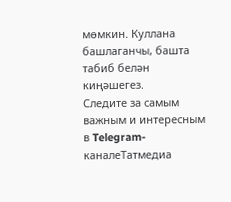мөмкин. Куллана башлаганчы, башта табиб белән киңәшегез.
Следите за самым важным и интересным в Telegram-каналеТатмедиа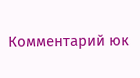Комментарий юк